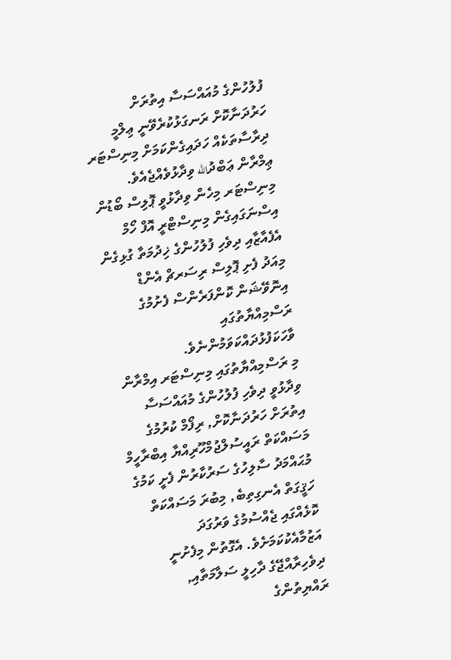ފުލުހުންގެ މުއައްސަސާ އިތުރަށް ހަރުދަނާކޮށް ރަނގަޅުކުރެވޭނީ ޢިލްމީ ދިރާސާތަކެއް ހަދައިގެންކަމަށް މިނިސްޓަރ ޢިމްރާން ޢަބްދުالله ވިދާޅުވެއްޖެއެވެ.
މިނިސްޓަރ މިހެން ވިދާޅުވީ ޕޮލިސް ބޯޑުން އިސްނަގައިގެން މިނިސްޓްރީ އޮފް ހޯމް އެފެއާޒާއި ދިވެހި ފުލުހުންގެ ޚިދުމަތާ ގުޅިގެން މިއަދު ފެށި ޕޮލިސް ރިސަރޗް އެންޑް އިނޮވޭޝަން ކޮންފަރެންސް ފެށުމުގެ ރަސްމިއްޔާތުގައި ވާހަކަފުޅުދައްކަވަމުންނެވެ.
މި ރަސްމިއްޔާތުގައި މިނިސްޓަރ އިމްރާން ވިދާޅުވީ ދިވެހި ފުލުހުންގެ މުއައްސަސާ އިތުރަށް ހަރުދަނާކޮށް, ރިފޯމް ކުރުމުގެ މަސައްކަތް ރައީސުލްޖުމްހޫރިއްޔާ އިބްރާހީމް މުޙައްމަދު ސާލިހުގެ ސަރުކާރުން ފެށީ ކަމުގެ ހަޤީގަތް އެނގިތިބެ, މިބުރަ މަސައްކަތް ކޮޅެއްގައި ޖެއްސުމުގެ ވަރުގަދަ އަޒުމާއެކުކަމަށެވެ. އެގޮތުން މިފެށުނީ ދިވެހިރާއްޖޭގެ ދާހިލީ ސަލާމަތާއި, ރައްޔިތުންގެ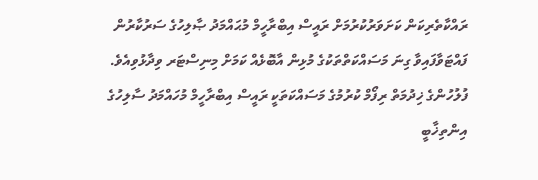ރައްކާތެރިކަން ކަށަވަރުކުރުމަށް ރައީސް އިބްރާހީމް މުޙައްމަދު ޞާލިހުގެ ސަރުކާރުން ފައްޓަވާފައިވާ ގިނަ މަސައްކަތްތަކުގެ މުޅިން އާބޮޅެއް ކަމަށް މިނިސްޓަރ ވިދާޅުވިއެވެ.
ފުލުހުންގެ ޚިދުމަތް ރިފޯމް ކުރުމުގެ މަސައްކަތަކީ ރައީސް އިބްރާހީމް މުހައްމަދު ސާލިހުގެ އިންތިޚާބީ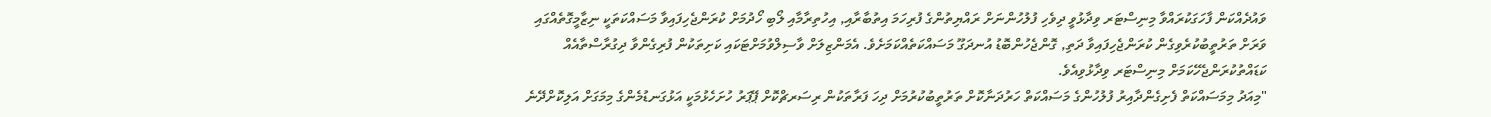ވައުދެއްކަން ފާހަގަކުރައްވާ މިނިސްޓަރ ވިދާޅުވީ ދިވެހި ފުލުހުންނަށް ރައްޔިތުންގެ ފުރިހަމަ އިތުބާރާއި, އިހުތިރާމާއި ލޯބި ހޯދުމަށް ކުރަންޖެހިފައިވާ މަސައްކަތަކީ ނިޒާމީގޮތެއްގައި ވަރަށް ތަރުތީބުކުރެވިގެން ކުރަންޖެހިފައިވާ ދަތި, ގޮންޖެހުންބޮޑު އުނދަގޫ މަސައްކަތެއްކަމަށެވެ. އެމަންޒިލަށް ވާސިލްވުމަށްޓަކައި ކަށިތަކުން ފުރިގެންވާ ދިގުރާސްތާއެއް ކަޑައްތުކުރަންޖެހޭކަމަށް މިނިސްޓަރ ވިދާޅުވިއެވެ.
"މިއަދު މިމަސައްކަތް ފެށިގެންދާއިރު ފުލުހުންގެ މަސައްކަތް ހަރުދަނާކޮށް ތަރުތީބުކުރުމަށް ދިހަ ފަރާތަކުން ރިސަރޗްކޮށް ޕޭޕަރު ހުށަހެޅުމަކީ އަޅުގަނޑުމެންގެ މިމަގަށް އަލިކޮށްދޭނެ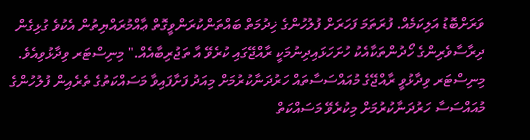ވަރަށްބޮޑު އަލިކަމެއް. ފުރަތަމަ ފަހަރަށް ފުލުހުންގެ ޚިދުމަތް ބައްތަންކުރަންވީގޮތް ޢާއްމުރައްޔިތުން އެކުވެ ގުޅިގެން ދިރާސާވެރިންގެ ހޯދުންތަކާއެކު ހުށަހަޅައިދިނުމަކީ ރާއްޖޭގައި ކުރެވޭ އާ ތަޖުރިބާއެއް." މިނިސްޓަރ ވިދާޅުވިއެވެ.
މިނިސްޓަރ ވިދާޅުވީ ރާއްޖޭގެ މުއައްސަސާތައް ހަރުދަނާކުރުމަށް މިއަދު ފަށާފައިވާ މަސައްކަތުގެ ތެރެއިން ފުލުހުންގެ މުއައްސަސާ ހަރުދަނާކުރުމަށް މިކުރެވޭ މަސައްކަތް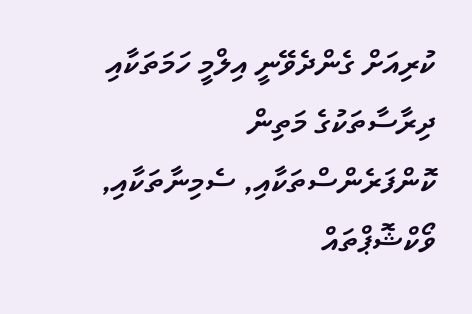ކުރިއަށް ގެންދެވޭނީ އިލްމީ ހަމަތަކާއި ދިރާސާތަކުގެ މަތިން ކޮންފަރެންސްތަކާއި, ސެމިނާތަކާއި, ވޯކްޝޮޕްތައް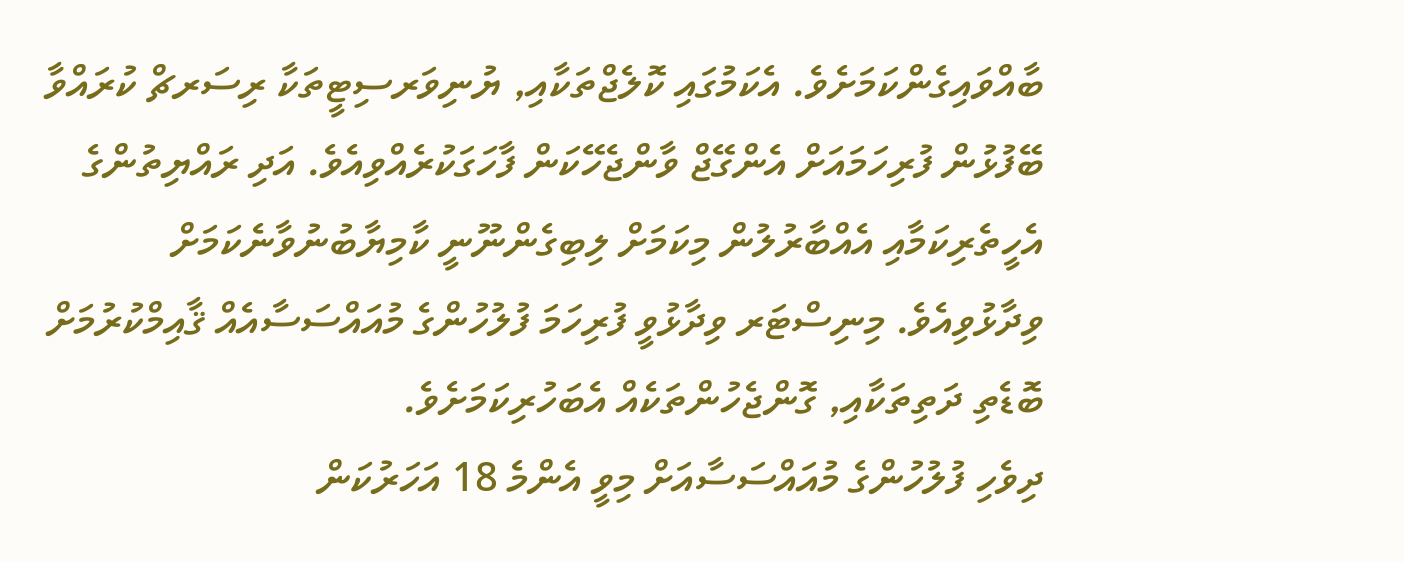ބާއްވައިގެންކަމަށެވެ. އެކަމުގައި ކޮލެޖްތަކާއި, ޔުނިވަރސިޓީތަކާ ރިސަރޗް ކުރައްވާ ބޭފުޅުން ފުރިހަމައަށް އެންގޭޖް ވާންޖެހޭކަން ފާހަގަކުރެއްވިއެވެ. އަދި ރައްޔިތުންގެ އެހީތެރިކަމާއި އެއްބާރުލުން މިކަމަށް ލިބިގެންނޫނީ ކާމިޔާބުނުވާނެކަމަށް ވިދާޅުވިއެވެ. މިނިސްޓަރ ވިދާޅުވީ ފުރިހަމަ ފުލުހުންގެ މުއައްސަސާއެއް ޤާއިމްކުރުމަށް ބޮޑެތި ދަތިތަކާއި, ގޮންޖެހުންތަކެއް އެބަހުރިކަމަށެވެ.
ދިވެހި ފުލުހުންގެ މުއައްސަސާއަށް މިވީ އެންމެ 18 އަހަރުކަން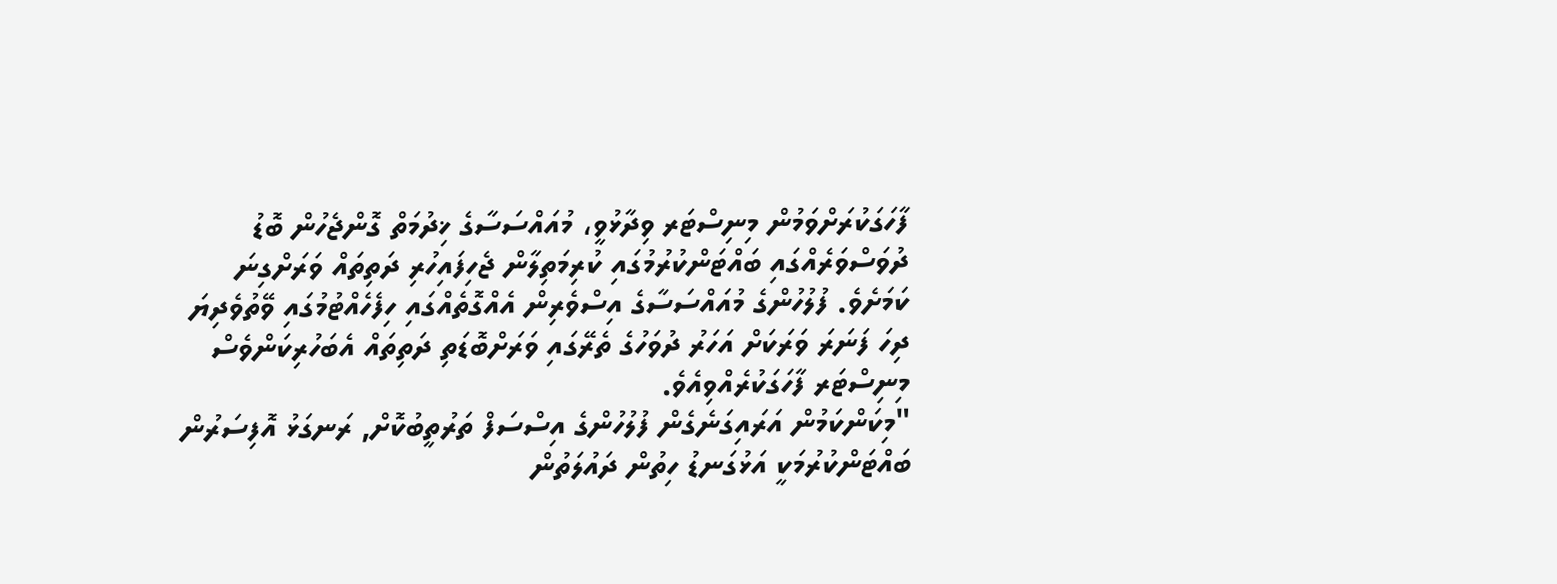ފާހަގަކުރަށްވަމުން މިނިސްޓަރ ވިދާޅުވީ، މުއައްސަސާގެ ޚިދުމަތް ގޮންޖެހުން ބޮޑު ދުވަސްވަރެއްގައި ބައްޓަންކުރުމުގައި ކުރިމަތިލާން ޖެހިފައިހުރި ދަތިތައް ވަރަށްގިނަ ކަމަށެވެ. ފުލުހުންގެ މުއައްސަސާގެ އިސްވެރިން އެއްގޮތެއްގައި ހިފެހެއްޓުމުގައި ވޭތުވެދިޔަ ދިހަ ފަނަރަ ވަރަކަށް އަހަރު ދުވަހުގެ ތެރޭގައި ވަރަށްބޮޑަތި ދަތިތައް އެބަހުރިކަންވެސް މިނިސްޓަރ ފާހަގަކުރެއްވިއެވެ.
"މިކަންކަމުން އަރައިގަނެގެން ފުލުހުންގެ އިސްސަފް ތަރުތީބުކޮށް, ރަނގަޅު އޮފިސަރުން ބައްޓަންކުރުމަކީ އަޅުގަނޑު ހިތުން ދައުލަތުން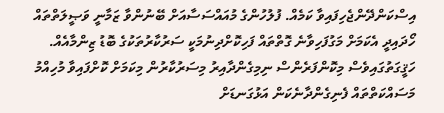އިސްކަންދޭންޖެހިފައިވާ ކަމެއް. ފުލުހުންގެ މުއައްސަސާއަށް ބޭނުންވާ ޒަމާނީ ވަޞީލަތްތައް ހޯދައިދީ އެކަމަށް މަގުފަހިވާނެ ގޮތްތައް ފަހިކޮށްދިނުމަކީ ސަރުކާރުތަކުގެ ބޮޑު ޒިންމާއެއް. ހަޤީގަތުގައިވެސް މިކޮންފަރެންސް ނިމިގެންދާއިރު މިސަރުކާރުން މިކަމަށް ކޮށްފައިވާ މުހިއްމު މަސައްކަތްތައް ފެނިގެންދާނެކަން އަޅުގަނޑަށް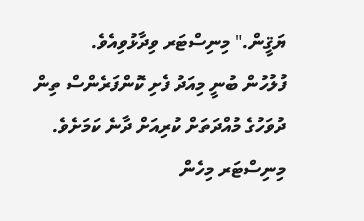ޔަޤީން." މިނިސްޓަރ ވިދާޅުވިއެވެ.
ފުލުހުން ބުނީ މިއަދު ފެށި ކޮންފަރެންސް ތިން ދުވަހުގެ މުއްދަތަށް ކުރިއަށް ދާނެ ކަމަށެވެ.
މިނިސްޓަރ މިހެން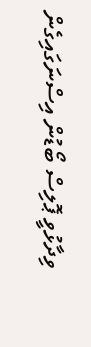ވިދާޅުވީ ޕޮލިސް ބޯޑުން އިސްނަގައިގެން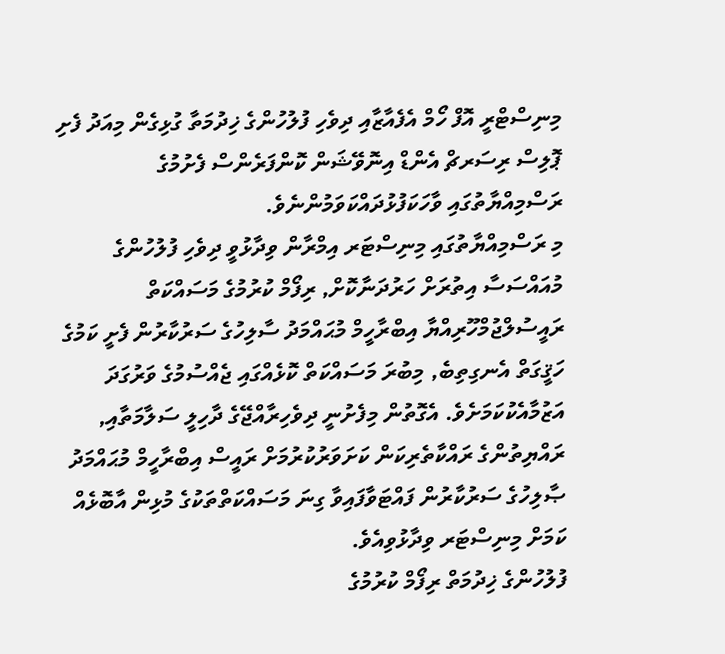މިނިސްޓްރީ އޮފް ހޯމް އެފެއާޒާއި ދިވެހި ފުލުހުންގެ ޚިދުމަތާ ގުޅިގެން މިއަދު ފެށި ޕޮލިސް ރިސަރޗް އެންޑް އިނޮވޭޝަން ކޮންފަރެންސް ފެށުމުގެ ރަސްމިއްޔާތުގައި ވާހަކަފުޅުދައްކަވަމުންނެވެ.
މި ރަސްމިއްޔާތުގައި މިނިސްޓަރ އިމްރާން ވިދާޅުވީ ދިވެހި ފުލުހުންގެ މުއައްސަސާ އިތުރަށް ހަރުދަނާކޮށް, ރިފޯމް ކުރުމުގެ މަސައްކަތް ރައީސުލްޖުމްހޫރިއްޔާ އިބްރާހީމް މުޙައްމަދު ސާލިހުގެ ސަރުކާރުން ފެށީ ކަމުގެ ހަޤީގަތް އެނގިތިބެ, މިބުރަ މަސައްކަތް ކޮޅެއްގައި ޖެއްސުމުގެ ވަރުގަދަ އަޒުމާއެކުކަމަށެވެ. އެގޮތުން މިފެށުނީ ދިވެހިރާއްޖޭގެ ދާހިލީ ސަލާމަތާއި, ރައްޔިތުންގެ ރައްކާތެރިކަން ކަށަވަރުކުރުމަށް ރައީސް އިބްރާހީމް މުޙައްމަދު ޞާލިހުގެ ސަރުކާރުން ފައްޓަވާފައިވާ ގިނަ މަސައްކަތްތަކުގެ މުޅިން އާބޮޅެއް ކަމަށް މިނިސްޓަރ ވިދާޅުވިއެވެ.
ފުލުހުންގެ ޚިދުމަތް ރިފޯމް ކުރުމުގެ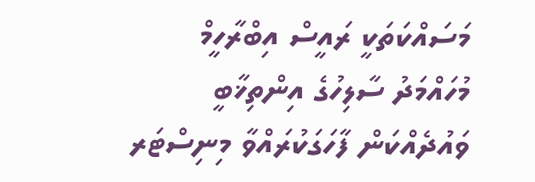މަސައްކަތަކީ ރައީސް އިބްރާހީމް މުހައްމަދު ސާލިހުގެ އިންތިޚާބީ ވައުދެއްކަން ފާހަގަކުރައްވާ މިނިސްޓަރ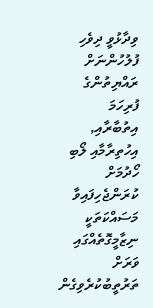ވިދާޅުވީ ދިވެހި ފުލުހުންނަށް ރައްޔިތުންގެ ފުރިހަމަ އިތުބާރާއި, އިހުތިރާމާއި ލޯބި ހޯދުމަށް ކުރަންޖެހިފައިވާ މަސައްކަތަކީ ނިޒާމީގޮތެއްގައި ވަރަށް ތަރުތީބުކުރެވިގެން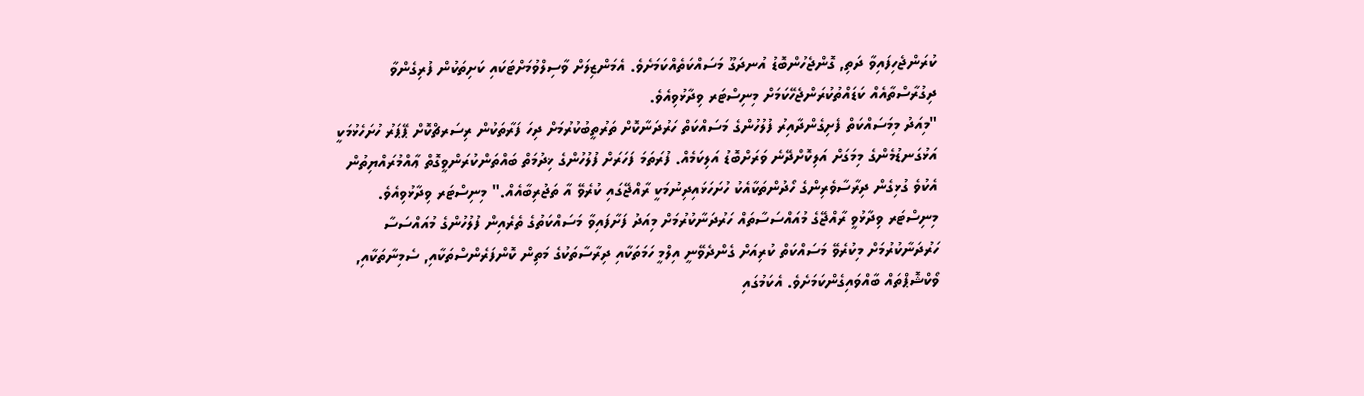ކުރަންޖެހިފައިވާ ދަތި, ގޮންޖެހުންބޮޑު އުނދަގޫ މަސައްކަތެއްކަމަށެވެ. އެމަންޒިލަށް ވާސިލްވުމަށްޓަކައި ކަށިތަކުން ފުރިގެންވާ ދިގުރާސްތާއެއް ކަޑައްތުކުރަންޖެހޭކަމަށް މިނިސްޓަރ ވިދާޅުވިއެވެ.
"މިއަދު މިމަސައްކަތް ފެށިގެންދާއިރު ފުލުހުންގެ މަސައްކަތް ހަރުދަނާކޮށް ތަރުތީބުކުރުމަށް ދިހަ ފަރާތަކުން ރިސަރޗްކޮށް ޕޭޕަރު ހުށަހެޅުމަކީ އަޅުގަނޑުމެންގެ މިމަގަށް އަލިކޮށްދޭނެ ވަރަށްބޮޑު އަލިކަމެއް. ފުރަތަމަ ފަހަރަށް ފުލުހުންގެ ޚިދުމަތް ބައްތަންކުރަންވީގޮތް ޢާއްމުރައްޔިތުން އެކުވެ ގުޅިގެން ދިރާސާވެރިންގެ ހޯދުންތަކާއެކު ހުށަހަޅައިދިނުމަކީ ރާއްޖޭގައި ކުރެވޭ އާ ތަޖުރިބާއެއް." މިނިސްޓަރ ވިދާޅުވިއެވެ.
މިނިސްޓަރ ވިދާޅުވީ ރާއްޖޭގެ މުއައްސަސާތައް ހަރުދަނާކުރުމަށް މިއަދު ފަށާފައިވާ މަސައްކަތުގެ ތެރެއިން ފުލުހުންގެ މުއައްސަސާ ހަރުދަނާކުރުމަށް މިކުރެވޭ މަސައްކަތް ކުރިއަށް ގެންދެވޭނީ އިލްމީ ހަމަތަކާއި ދިރާސާތަކުގެ މަތިން ކޮންފަރެންސްތަކާއި, ސެމިނާތަކާއި, ވޯކްޝޮޕްތައް ބާއްވައިގެންކަމަށެވެ. އެކަމުގައި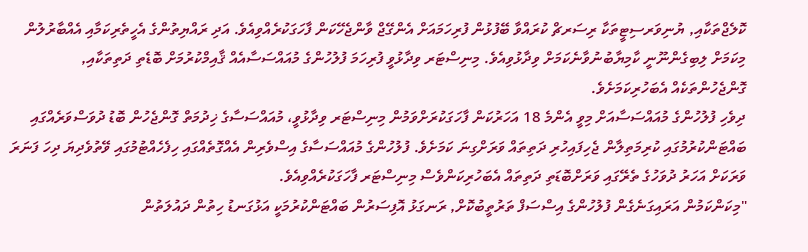ކޮލެޖްތަކާއި, ޔުނިވަރސިޓީތަކާ ރިސަރޗް ކުރައްވާ ބޭފުޅުން ފުރިހަމައަށް އެންގޭޖް ވާންޖެހޭކަން ފާހަގަކުރެއްވިއެވެ. އަދި ރައްޔިތުންގެ އެހީތެރިކަމާއި އެއްބާރުލުން މިކަމަށް ލިބިގެންނޫނީ ކާމިޔާބުނުވާނެކަމަށް ވިދާޅުވިއެވެ. މިނިސްޓަރ ވިދާޅުވީ ފުރިހަމަ ފުލުހުންގެ މުއައްސަސާއެއް ޤާއިމްކުރުމަށް ބޮޑެތި ދަތިތަކާއި, ގޮންޖެހުންތަކެއް އެބަހުރިކަމަށެވެ.
ދިވެހި ފުލުހުންގެ މުއައްސަސާއަށް މިވީ އެންމެ 18 އަހަރުކަން ފާހަގަކުރަށްވަމުން މިނިސްޓަރ ވިދާޅުވީ، މުއައްސަސާގެ ޚިދުމަތް ގޮންޖެހުން ބޮޑު ދުވަސްވަރެއްގައި ބައްޓަންކުރުމުގައި ކުރިމަތިލާން ޖެހިފައިހުރި ދަތިތައް ވަރަށްގިނަ ކަމަށެވެ. ފުލުހުންގެ މުއައްސަސާގެ އިސްވެރިން އެއްގޮތެއްގައި ހިފެހެއްޓުމުގައި ވޭތުވެދިޔަ ދިހަ ފަނަރަ ވަރަކަށް އަހަރު ދުވަހުގެ ތެރޭގައި ވަރަށްބޮޑަތި ދަތިތައް އެބަހުރިކަންވެސް މިނިސްޓަރ ފާހަގަކުރެއްވިއެވެ.
"މިކަންކަމުން އަރައިގަނެގެން ފުލުހުންގެ އިސްސަފް ތަރުތީބުކޮށް, ރަނގަޅު އޮފިސަރުން ބައްޓަންކުރުމަކީ އަޅުގަނޑު ހިތުން ދައުލަތުން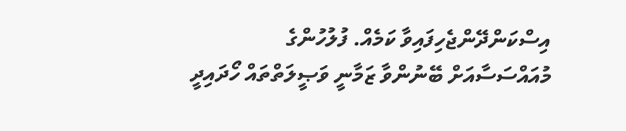އިސްކަންދޭންޖެހިފައިވާ ކަމެއް. ފުލުހުންގެ މުއައްސަސާއަށް ބޭނުންވާ ޒަމާނީ ވަޞީލަތްތައް ހޯދައިދީ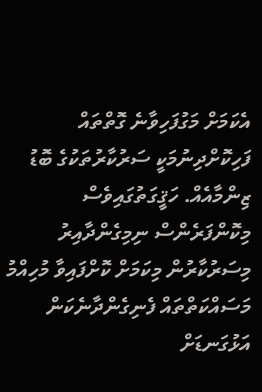އެކަމަށް މަގުފަހިވާނެ ގޮތްތައް ފަހިކޮށްދިނުމަކީ ސަރުކާރުތަކުގެ ބޮޑު ޒިންމާއެއް. ހަޤީގަތުގައިވެސް މިކޮންފަރެންސް ނިމިގެންދާއިރު މިސަރުކާރުން މިކަމަށް ކޮށްފައިވާ މުހިއްމު މަސައްކަތްތައް ފެނިގެންދާނެކަން އަޅުގަނޑަށް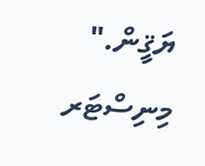ޔަޤީން." މިނިސްޓަރ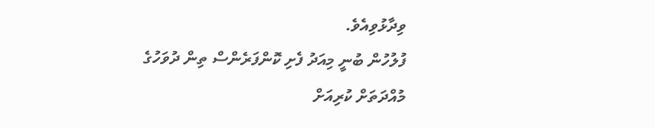ވިދާޅުވިއެވެ.
ފުލުހުން ބުނީ މިއަދު ފެށި ކޮންފަރެންސް ތިން ދުވަހުގެ މުއްދަތަށް ކުރިއަށް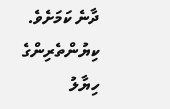ދާނެ ކަމަށެވެ.
ކިޔުންތެރިންގެ ހިޔާލު